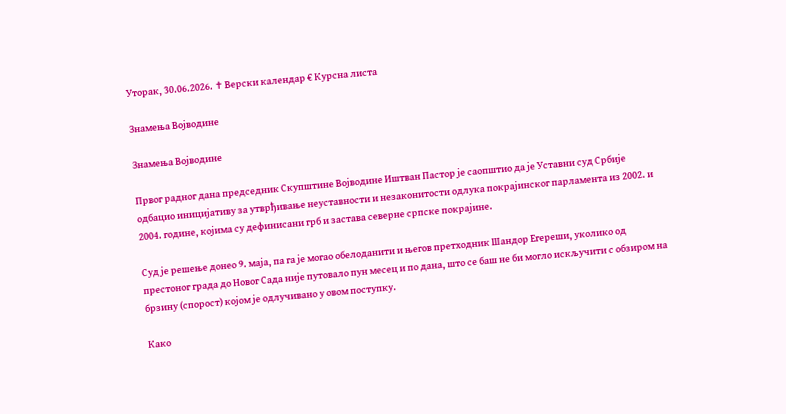Уторак, 30.06.2026. ✝ Верски календар € Курсна листа

Знамења Војводине

Знамења Војводине

Првог радног дана председник Скупштине Војводине Иштван Пастор је саопштио да је Уставни суд Србије одбацио иницијативу за утврђивање неуставности и незаконитости одлука покрајинског парламента из 2002. и 2004. године, којима су дефинисани грб и застава северне српске покрајине.

Суд је решење донео 9. маја, па га је могао обелоданити и његов претходник Шандор Егереши, уколико од престоног града до Новог Сада није путовало пун месец и по дана, што се баш не би могло искључити с обзиром на брзину (спорост) којом је одлучивано у овом поступку.

Како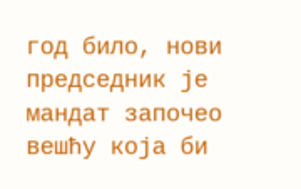год било, нови председник је мандат започео вешћу која би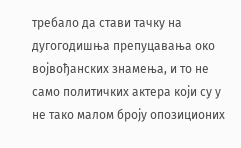требало да стави тачку на дугогодишња препуцавања око војвођанских знамења, и то не само политичких актера који су у не тако малом броју опозиционих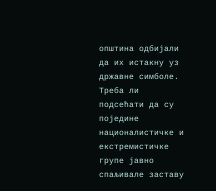општина одбијали да их истакну уз државне симболе. Треба ли подсећати да су поједине националистичке и екстремистичке групе јавно спаљивале заставу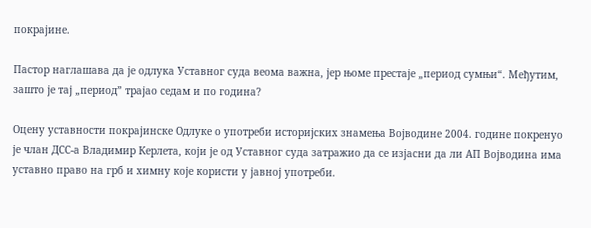покрајине.

Пастор наглашава да је одлука Уставног суда веома важна, јер њоме престаје „период сумњи“. Међутим, зашто је тај „период” трајао седам и по година?

Оцену уставности покрајинске Одлуке о употреби историјских знамења Војводине 2004. године покренуо је члан ДСС-а Владимир Керлета, који је од Уставног суда затражио да се изјасни да ли АП Војводина има уставно право на грб и химну које користи у јавној употреби.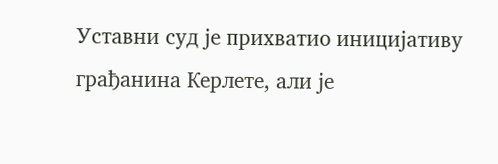Уставни суд је прихватио иницијативу грађанина Керлете, али је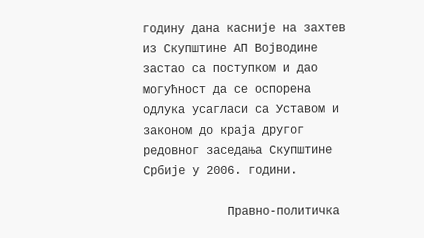годину дана касније на захтев из Скупштине АП Војводине застао са поступком и дао могућност да се оспорена одлука усагласи са Уставом и законом до краја другог редовног заседања Скупштине Србије у 2006. години.

            Правно-политичка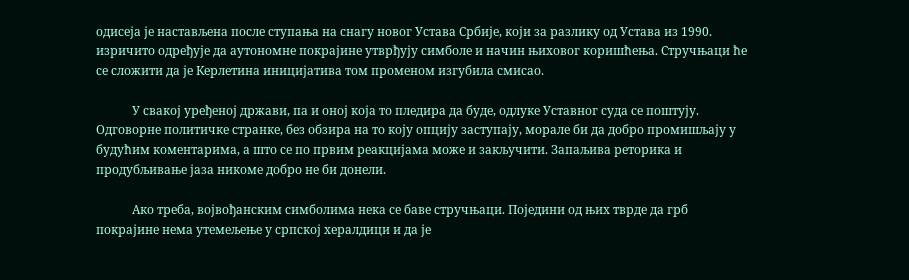одисеја је настављена после ступања на снагу новог Устава Србије, који за разлику од Устава из 1990. изричито одређује да аутономне покрајине утврђују симболе и начин њиховог коришћења. Стручњаци ће се сложити да је Керлетина иницијатива том променом изгубила смисао.

            У свакој уређеној држави, па и оној која то пледира да буде, одлуке Уставног суда се поштују. Одговорне политичке странке, без обзира на то коју опцију заступају, морале би да добро промишљају у будућим коментарима, а што се по првим реакцијама може и закључити. Запаљива реторика и продубљивање јаза никоме добро не би донели.

            Ако треба, војвођанским симболима нека се баве стручњаци. Поједини од њих тврде да грб покрајине нема утемељење у српској хералдици и да је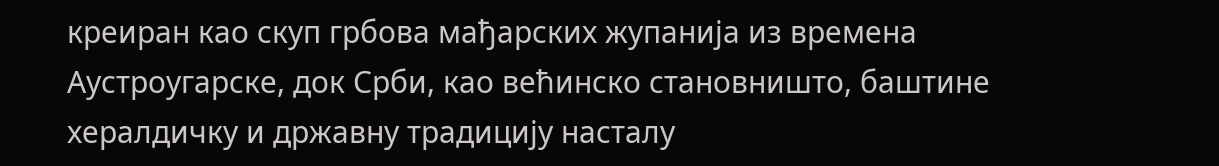креиран као скуп грбова мађарских жупанија из времена Аустроугарске, док Срби, као већинско становништо, баштине хералдичку и државну традицију насталу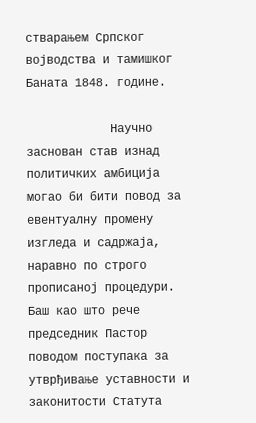стварањем Српског војводства и тамишког Баната 1848. године.

            Научно заснован став изнад политичких амбиција могао би бити повод за евентуалну промену изгледа и садржаја, наравно по строго прописаној процедури. Баш као што рече председник Пастор поводом поступака за утврђивање уставности и законитости Статута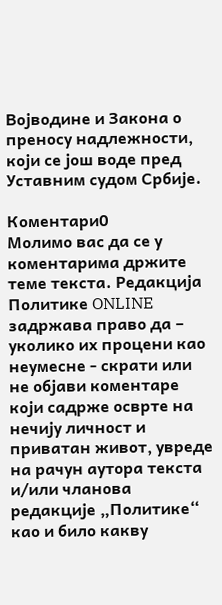Војводине и Закона о преносу надлежности, који се још воде пред Уставним судом Србије.

Коментари0
Молимо вас да се у коментарима држите теме текста. Редакција Политике ONLINE задржава право да – уколико их процени као неумесне - скрати или не објави коментаре који садрже осврте на нечију личност и приватан живот, увреде на рачун аутора текста и/или чланова редакције „Политике“ као и било какву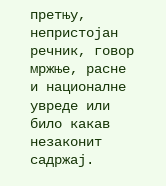претњу, непристојан речник, говор мржње, расне и националне увреде или било какав незаконит садржај.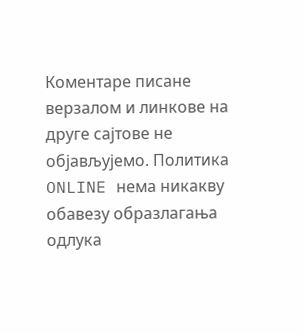Коментаре писане верзалом и линкове на друге сајтове не објављујемо. Политика ONLINE нема никакву обавезу образлагања одлука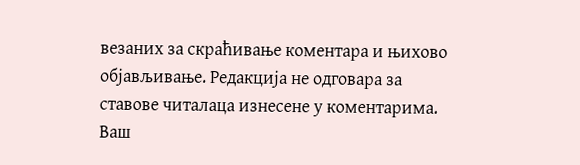везаних за скраћивање коментара и њихово објављивање. Редакција не одговара за ставове читалаца изнесене у коментарима. Ваш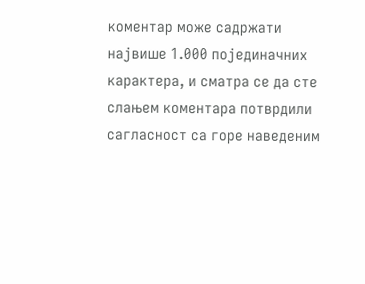коментар може садржати највише 1.000 појединачних карактера, и сматра се да сте слањем коментара потврдили сагласност са горе наведеним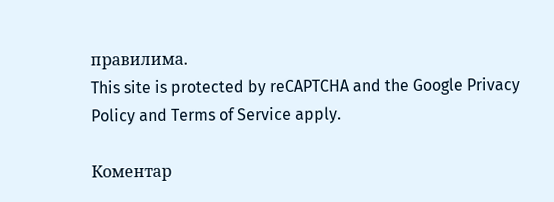правилима.
This site is protected by reCAPTCHA and the Google Privacy Policy and Terms of Service apply.

Комeнтар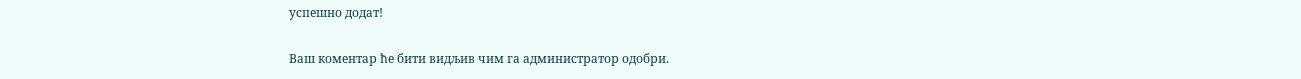успeшно додат!

Ваш комeнтар ћe бити видљив чим га администратор одобри.